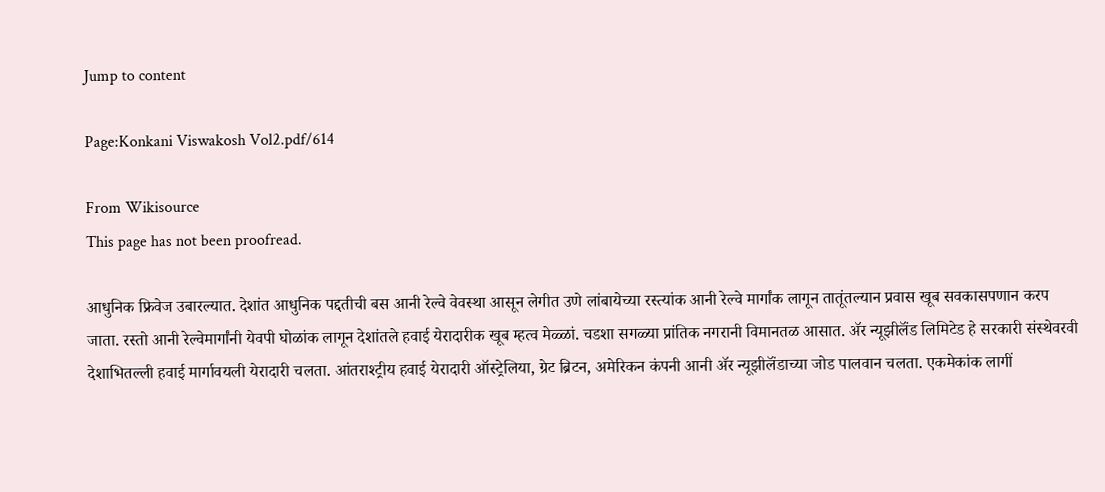Jump to content

Page:Konkani Viswakosh Vol2.pdf/614

From Wikisource
This page has not been proofread.

आधुनिक फ्रिवेज उबारल्यात. देशांत आधुनिक पद्दतीची बस आनी रेल्वे वेवस्था आसून लेगीत उणे लांबायेच्या रस्त्यांक आनी रेल्वे मार्गांक लागून तातूंतल्यान प्रवास खूब सवकासपणान करप जाता. रस्तो आनी रेल्वेमार्गांनी येवपी घोळांक लागून देशांतले हवाई येरादारीक खूब म्हत्व मेळ्ळां. चडशा सगळ्या प्रांतिक नगरानी विमानतळ आसात. ॲर न्यूझीलॅंड लिमिटेड हे सरकारी संस्थेवरवी देशाभितल्ली हवाई मार्गावयली येरादारी चलता. आंतराश्ट्रीय हवाई येरादारी ऑस्ट्रेलिया, ग्रेट ब्रिटन, अमेरिकन कंपनी आनी ॲर न्यूझीलॅंडाच्या जोड पालवान चलता. एकमेकांक लागीं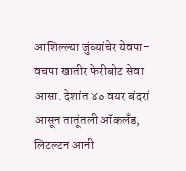आशिल्ल्या जुंव्यांचेर येवपा-वचपा खातीर फेरीबोट सेवा आसा. देशांत ४० वयर बंदरां आसून तातूंतली ऑकलॅंड, लिटल्टन आनी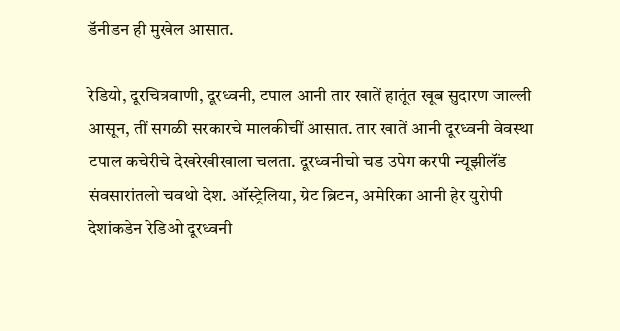डॅनीडन ही मुखेल आसात.

रेडियो, दूरचित्रवाणी, दूरध्वनी, टपाल आनी तार खातें हातूंत खूब सुदारण जाल्ली आसून, तीं सगळी सरकारचे मालकीचीं आसात. तार खातें आनी दूरध्वनी वेवस्था टपाल कचेरीचे देखरेखीखाला चलता. दूरध्वनीचो चड उपेग करपी न्यूझीलॅंड संवसारांतलो चवथो देश. ऑस्ट्रेलिया, ग्रेट ब्रिटन, अमेरिका आनी हेर युरोपी देशांकडेन रेडिओ दूरध्वनी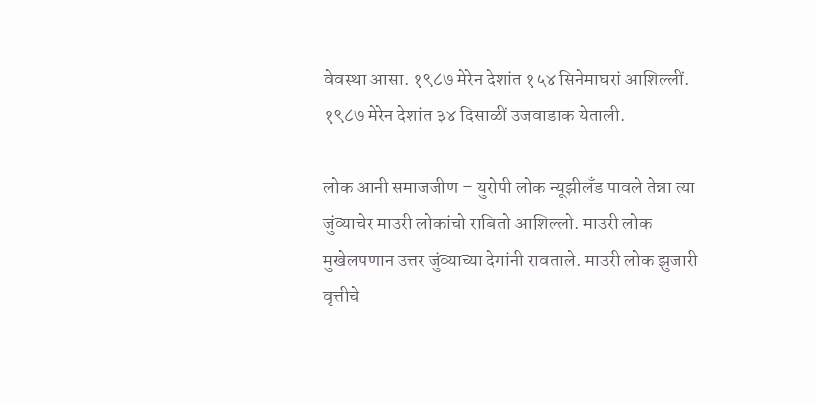वेवस्था आसा. १९८७ मेरेन देशांत १५४ सिनेमाघरां आशिल्लीं. १९८७ मेरेन देशांत ३४ दिसाळीं उजवाडाक येताली.

लोक आनी समाजजीण – युरोपी लोक न्यूझीलॅंड पावले तेन्ना त्या जुंव्याचेर माउरी लोकांचो राबितो आशिल्लो. माउरी लोक मुखेलपणान उत्तर जुंव्याच्या देगांनी रावताले. माउरी लोक झुजारी वृत्तीचे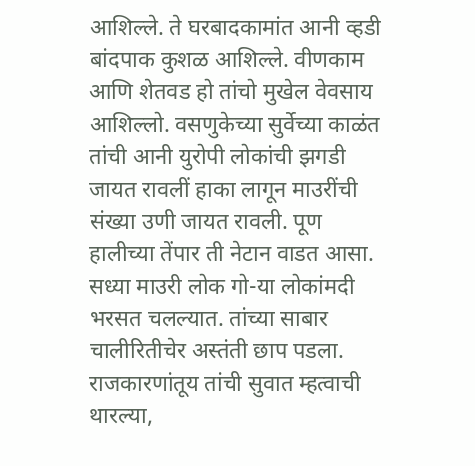आशिल्ले. ते घरबादकामांत आनी व्हडी बांदपाक कुशळ आशिल्ले. वीणकाम आणि शेतवड हो तांचो मुखेल वेवसाय आशिल्लो. वसणुकेच्या सुर्वेच्या काळंत तांची आनी युरोपी लोकांची झगडी जायत रावलीं हाका लागून माउरींची संख्या उणी जायत रावली. पूण हालीच्या तेंपार ती नेटान वाडत आसा. सध्या माउरी लोक गो-या लोकांमदी भरसत चलल्यात. तांच्या साबार चालीरितीचेर अस्तंती छाप पडला. राजकारणांतूय तांची सुवात म्हत्वाची थारल्या,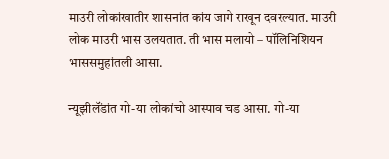माउरी लोकांखातीर शासनांत कांय जागे राखून दवरल्यात. माउरी लोक माउरी भास उलयतात. ती भास मलायो – पॉलिनिशियन भाससमुहांतली आसा.

न्यूझीलॅंडांत गो-या लोकांचो आस्पाव चड आसा. गो-या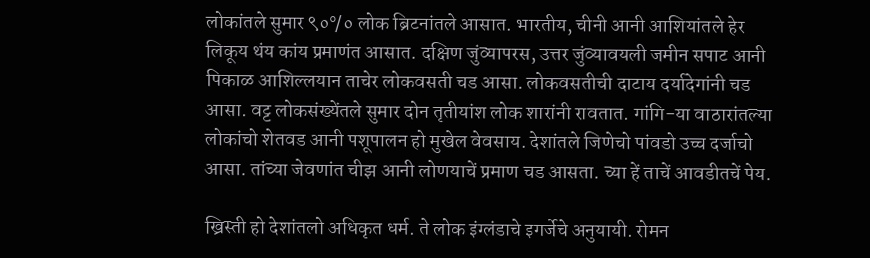लोकांतले सुमार ९०°/० लोक ब्रिटनांतले आसात. भारतीय, चीनी आनी आशियांतले हेर लिकूय थंय कांय प्रमाणंत आसात. दक्षिण जुंव्यापरस, उत्तर जुंव्यावयली जमीन सपाट आनी पिकाळ आशिल्लयान ताचेर लोकवसती चड आसा. लोकवसतीची दाटाय दर्यादेगांनी चड आसा. वट्ट लोकसंख्येंतले सुमार दोन तृतीयांश लोक शारांनी रावतात. गांगि-या वाठारांतल्या लोकांचो शेतवड आनी पशूपालन हो मुखेल वेवसाय. देशांतले जिणेचो पांवडो उच्च दर्जाचो आसा. तांच्या जेवणांत चीझ आनी लोणयाचें प्रमाण चड आसता. च्या हें ताचें आवडीतचें पेय.

ख्रिस्ती हो देशांतलो अधिकृत धर्म. ते लोक इंग्लंडाचे इगर्जेचे अनुयायी. रोमन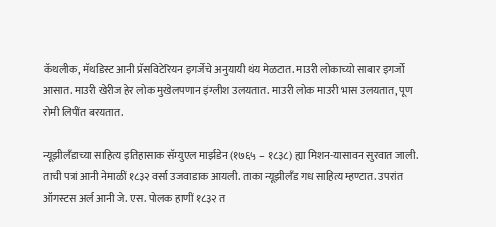कॅथलीक, मॅथडिस्ट आनी प्रॅसविटेरियन इगर्जेचे अनुयायी थंय मेळटात. माउरी लोकाच्यो साबार इगर्जो आसात. माउरी खेरीज हेर लोक मुखेलपणान इंग्लीश उलयतात. माउरी लोक माउरी भास उलयतात, पूण रोमी लिपींत बरयतात.

न्यूझीलॅंडाच्या साहित्य इतिहासाक सॅम्युएल मार्झडेन (१७६५ – १८३८) ह्या मिशन-यासावन सुरवात जाली. ताची पत्रां आनी नेमाळीं १८३२ वर्सा उजवाडाक आयली. ताका न्यूझीलॅंड गध साहित्य म्हण्टात. उपरांत ऑगस्टस अर्ल आनी जे. एस. पोलक हाणीं १८३२ त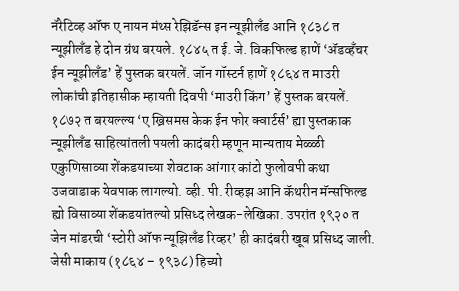नॅरेटिव्ह ऑफ ए नायन मंथ्स रेझिडॅन्स इन न्यूझीलॅंड आनि १८३८ त न्यूझीलॅंड हे दोन ग्रंथ बरयले. १८४५ त ई. जे. विकफिल्ड हाणें ‘ॲडव्हॅंचर ईन न्यूझीलॅंड’ हें पुस्तक बरयलें. जॉन गॉस्टर्न हाणें १८६४ त माउरी लोकांची इतिहासीक म्हायती दिवपी ‘माउरी किंग’ हें पुस्तक बरयलें. १८७२ त बरयल्ल्य ‘ए ख्रिसमस केक ईन फोर क्वार्टर्स’ ह्या पुस्तकाक न्यूझीलॅंड साहित्यांतली पयली कादंबरी म्हणून मान्यताय मेळ्ळी एकुणिसाव्या शेंकडयाच्या शेवटाक आंगार कांटो फुलोवपी कथा उजवाडाक येवपाक लागल्यो. व्ही. पी. रीव्हझ आनि कॅथरीन मॅन्सफिल्ड ह्यो विसाव्या शेंकडयांतल्यो प्रसिध्द लेखक-लेखिका. उपरांत १९२० त जेन मांडरची ‘स्टोरी ऑफ न्यूझिलॅंड रिव्हर’ ही कादंबरी खूब प्रसिध्द जाली. जेसी माकाय (१८६४ – १९३८) हिच्यो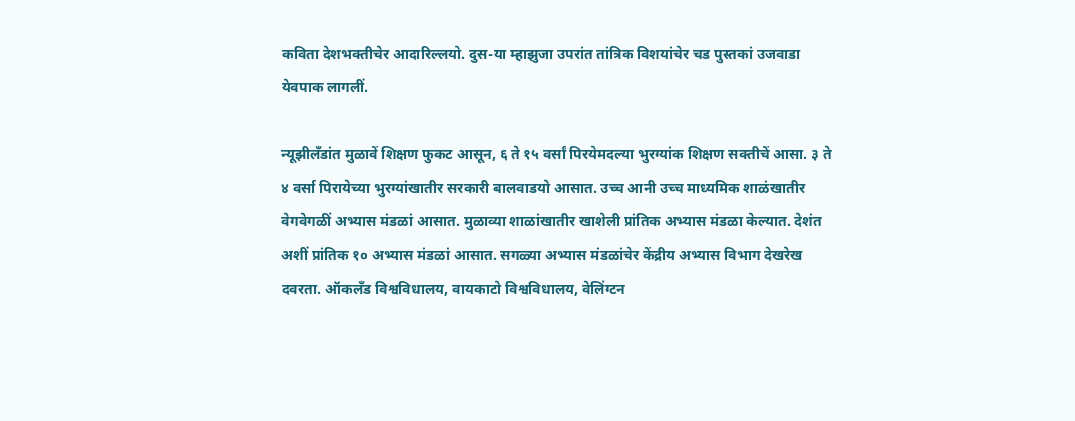कविता देशभक्तीचेर आदारिल्लयो. दुस-या म्हाझुजा उपरांत तांत्रिक विशयांचेर चड पुस्तकां उजवाडा येवपाक लागलीं.

न्यूझीलॅंडांत मुळावें शिक्षण फुकट आसून, ६ ते १५ वर्सां पिरयेमदल्या भुरग्यांक शिक्षण सक्तीचें आसा. ३ ते ४ वर्सा पिरायेच्या भुरग्यांखातीर सरकारी बालवाडयो आसात. उच्च आनी उच्च माध्यमिक शाळंखातीर वेगवेगळीं अभ्यास मंडळां आसात. मुळाव्या शाळांखातीर खाशेली प्रांतिक अभ्यास मंडळा केल्यात. देशंत अशीं प्रांतिक १० अभ्यास मंडळां आसात. सगळ्या अभ्यास मंडळांचेर केंद्रीय अभ्यास विभाग देखरेख दवरता. ऑकलॅंड विश्वविधालय, वायकाटो विश्वविधालय, वेलिंग्टन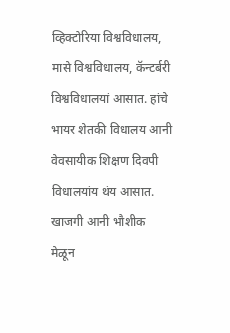व्हिक्टोरिया विश्वविधालय, मासे विश्वविधालय, कॅन्टर्बरी विश्वविधालयां आसात. हांचे भायर शेतकी विधालय आनी वेवसायीक शिक्षण दिवपी विधालयांय थंय आसात. खाजगी आनी भौशीक मेळून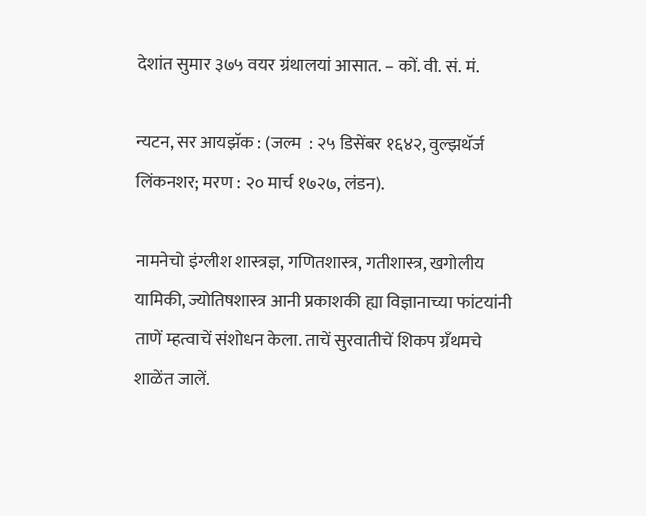देशांत सुमार ३७५ वयर ग्रंथालयां आसात. – कों. वी. सं. मं.

न्यटन, सर आयझॅक : (जल्म  : २५ डिसेंबर १६४२, वुल्झथॅर्ज लिंकनशर; मरण : २० मार्च १७२७, लंडन).

नामनेचो इंग्लीश शास्त्रज्ञ, गणितशास्त्र, गतीशास्त्र, खगोलीय यामिकी, ज्योतिषशास्त्र आनी प्रकाशकी ह्या विज्ञानाच्या फांटयांनी ताणें म्हत्वाचें संशोधन केला. ताचें सुरवातीचें शिकप ग्रॅंथमचे शाळेंत जालें.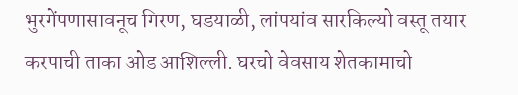भुरगेंपणासावनूच गिरण, घडयाळी, लांपयांव सारकिल्यो वस्तू तयार करपाची ताका ओड आशिल्ली. घरचो वेवसाय शेतकामाचो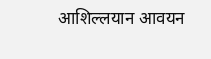आशिल्लयान आवयन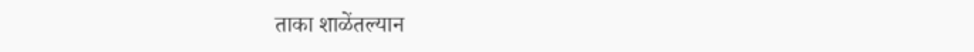ताका शाळेंतल्यान